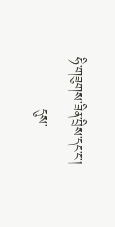ཧི་གཟུགས་ཟིན་བྲིས་དང་ང་།
           དུས་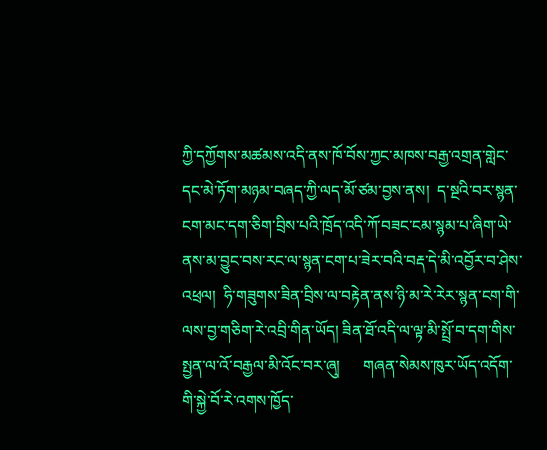ཀྱི་དཀྱོགས་མཚམས་འདི་ནས་ཁོ་བོས་ཀྱང་མཁས་བརྒྱ་འགྲན་གླེང་དང་མེ་ཏོག་མཉམ་བཞད་ཀྱི་ལད་མོ་ཙམ་བྱས་ནས།  ད་སྔའི་བར་སྙན་ངག་མང་དག་ཅིག་བྲིས་པའི་ཁྲོད་འདི་ཀོ་བཟང་ངམ་སྙམ་པ་ཞིག་ཡེ་ནས་མ་བྱུང་བས་རང་ལ་སྙན་ངག་པ་ཟེར་བའི་བརྡ་དེ་མི་འབྱོར་བ་ཤེས་འཕྲལ།  ཧི་གཟུགས་ཟིན་བྲིས་ལ་བརྟེན་ནས་ཉི་མ་རེ་རེར་སྙན་ངག་གི་ལས་བྱ་གཅིག་རེ་འབྲི་གིན་ཡོད། ཟིན་ཐོ་འདི་ལ་ལྟ་མི་སྤྲོ་བ་དག་གིས་སྤྱན་ལ་འོ་བརྒྱལ་མི་འོང་བར་ཞུ།      གཞན་སེམས་ཁུར་ཡོད་འདོག་གི་སྐྱེ་བོ་རེ་འགས་ཁྱོད་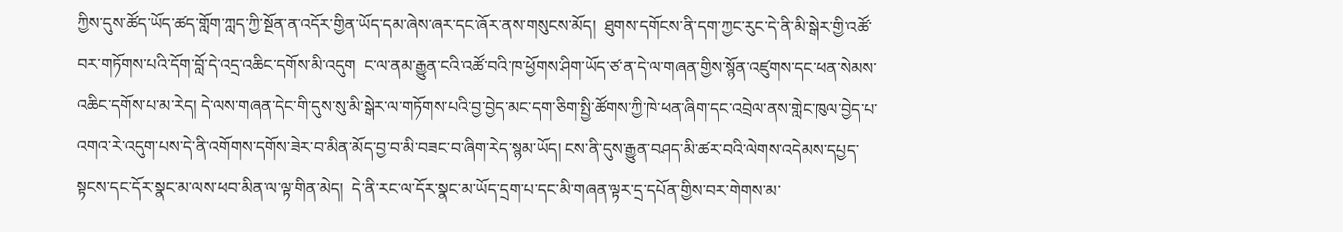ཀྱིས་དུས་ཚོད་ཡོད་ཚད་གློག་ཀླད་ཀྱི་སྔོན་ན་འདོར་གྱིན་ཡོད་དམ་ཞེས་ཞར་དང་ཞོར་ནས་གསུངས་མོད།  ཐུགས་དགོངས་ནི་དག་ཀྱང་རུང་དེ་ནི་མི་སྒེར་གྱི་འཚོ་བར་གཏོགས་པའི་དོག་བློ་དེ་འདྲ་འཆིང་དགོས་མི་འདུག  ང་ལ་ནམ་རྒྱུན་ངའི་འཚོ་བའི་ཁ་ཕྱོགས་ཤིག་ཡོད་ཙ་ན་དེ་ལ་གཞན་གྱིས་སྙོན་འཛུགས་དང་ཕན་སེམས་འཆིང་དགོས་པ་མ་རེད། དེ་ལས་གཞན་དེང་གི་དུས་སུ་མི་སྒེར་ལ་གཏོགས་པའི་བྱ་བྱེད་མང་དག་ཅིག་སྤྱི་ཚོགས་ཀྱི་ཁེ་ཕན་ཞིག་དང་འབྲེལ་ནས་གླེང་ཁུལ་བྱེད་པ་འགའ་རེ་འདུག་པས་དེ་ནི་འགོགས་དགོས་ཟེར་བ་མིན་མོད་བྱ་བ་མི་བཟང་བ་ཞིག་རེད་སྙམ་ཡོད། ངས་ནི་དུས་རྒྱུན་བཤད་མི་ཚར་བའི་ལེགས་འདེམས་དཔྱད་སྟངས་དང་དོར་སྣང་མ་ལས་ཕབ་མིན་ལ་ལྟ་གིན་མེད།  དེ་ནི་རང་ལ་དོར་སྣང་མ་ཡོད་དྲག་པ་དང་མི་གཞན་ལྟར་དྲ་དཔོན་གྱིས་བར་གེགས་མ་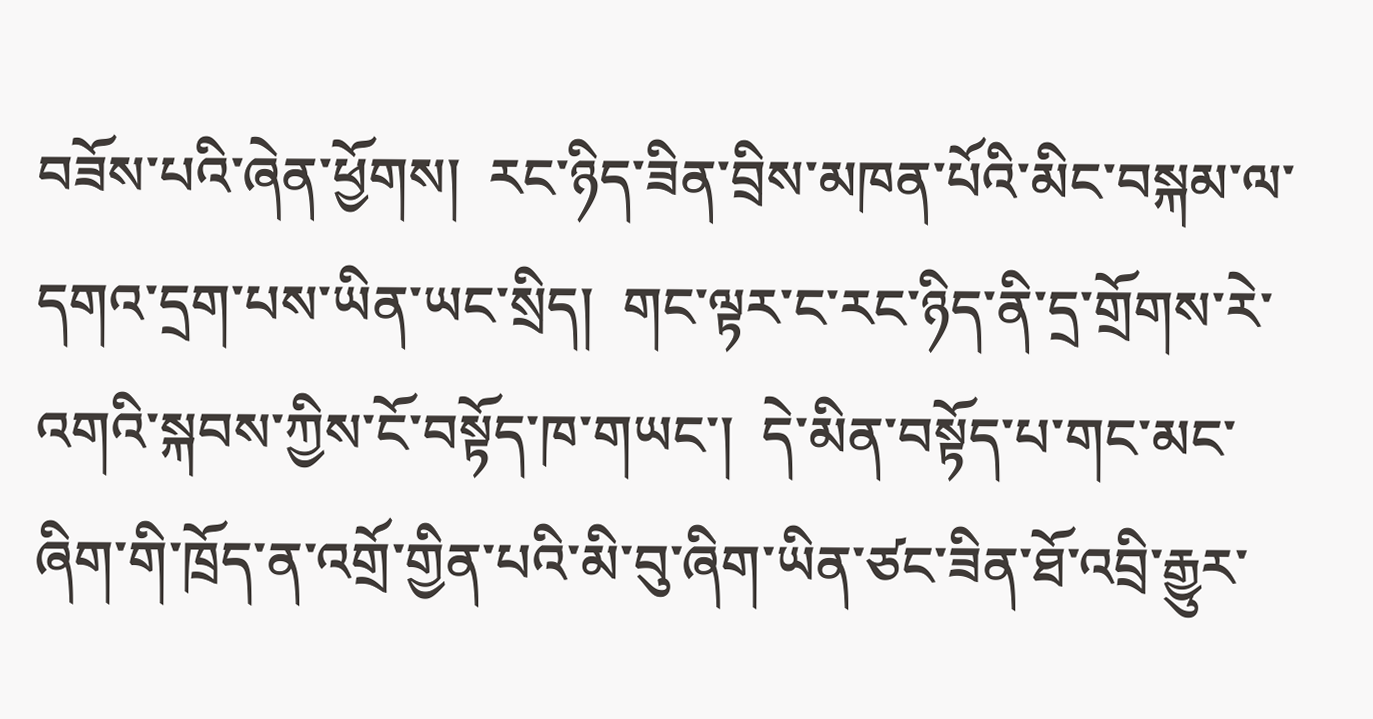བཟོས་པའི་ཞེན་ཕྱོགས།  རང་ཉིད་ཟིན་བྲིས་མཁན་པོའི་མིང་བསྐམ་ལ་དགའ་དྲག་པས་ཡིན་ཡང་སྲིད།  གང་ལྟར་ང་རང་ཉིད་ནི་དྲ་གྲོགས་རེ་འགའི་སྐབས་ཀྱིས་ངོ་བསྟོད་ཁ་གཡང་།  དེ་མིན་བསྟོད་པ་གང་མང་ཞིག་གི་ཁྲོད་ན་འགྲོ་གྱིན་པའི་མི་བུ་ཞིག་ཡིན་ཙང་ཟིན་ཐོ་འབྲི་རྒྱུར་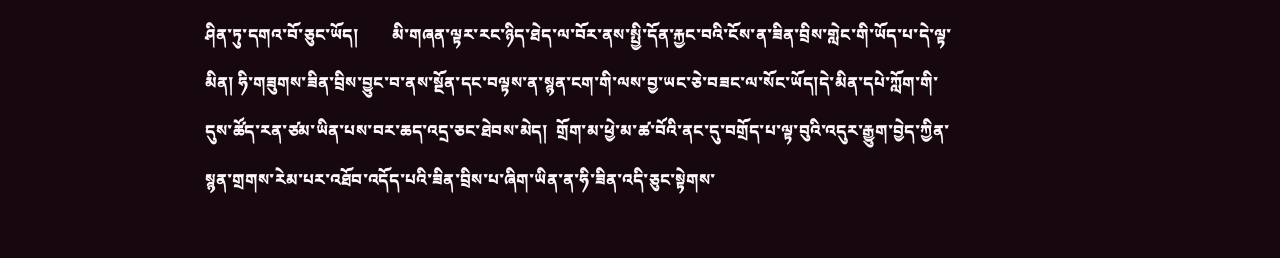ཤིན་ཏུ་དགའ་བོ་ཅུང་ཡོད།        མི་གཞན་ལྟར་རང་ཉིད་ཐེད་ལ་བོར་ནས་སྤྱི་དོན་རྐྱང་བའི་ངོས་ན་ཟིན་བྲིས་གླེང་གི་ཡོད་པ་དེ་ལྟ་མིན། ཧི་གཟུགས་ཟིན་བྲིས་བྱུང་བ་ནས་སྔོན་དང་བལྟས་ན་སྙན་ངག་གི་ལས་བྱ་ཡང་ཅེ་བཟང་ལ་སོང་ཡོད།དེ་མིན་དཔེ་ཀློག་གི་དུས་ཚོད་རན་ཙམ་ཡིན་པས་བར་ཆད་འདྲ་ཅང་ཐེབས་མེད།  གྲོག་མ་ཕྱེ་མ་ཚ་བོའི་ནང་དུ་བགྲོད་པ་ལྟ་བུའི་འདུར་རྒྱུག་བྱེད་ཀྱིན་སྙན་གྲགས་རེམ་པར་འཐོབ་འདོད་པའི་ཟིན་བྲིས་པ་ཞིག་ཡིན་ན་ཧི་ཟིན་འདི་ཅུང་སྟེགས་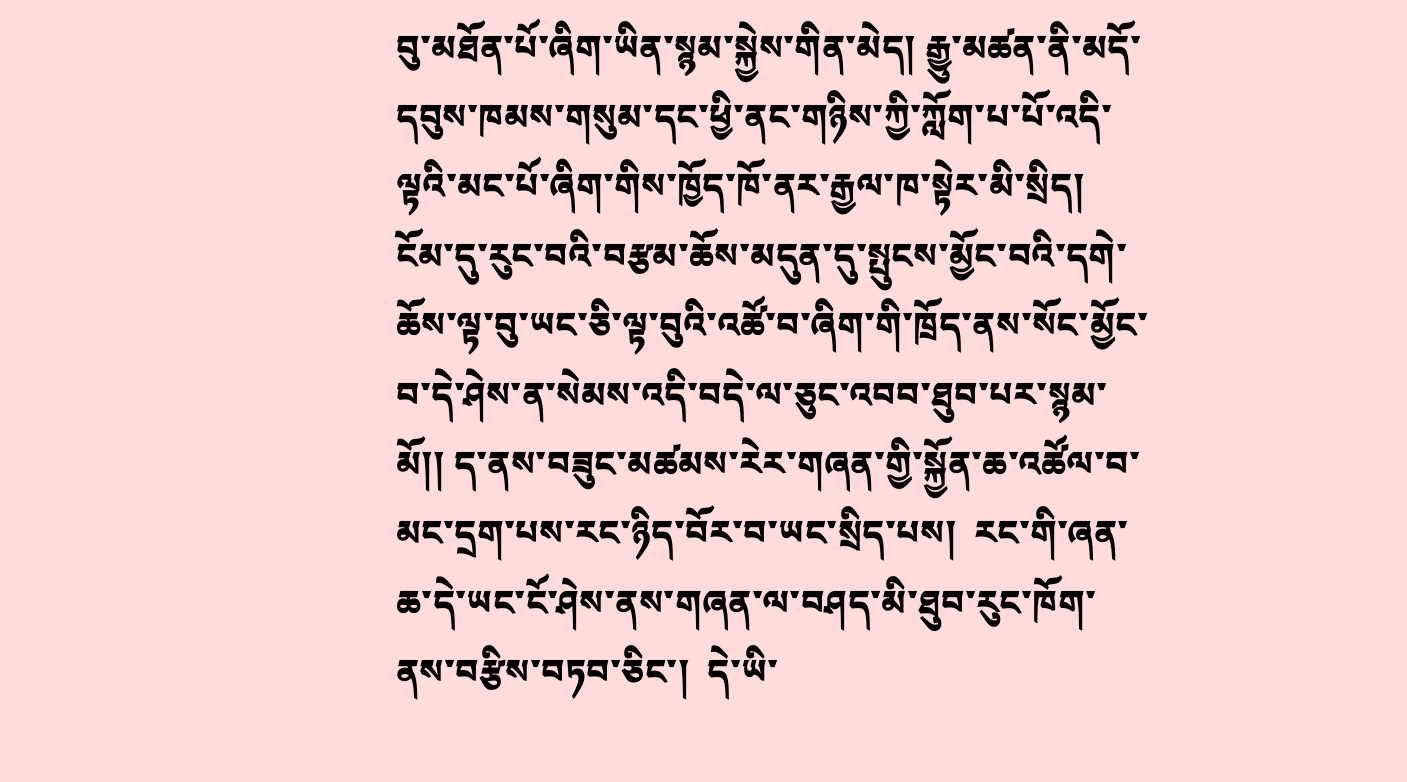བུ་མཐོན་པོ་ཞིག་ཡིན་སྙམ་སྐྱེས་གིན་མེད། རྒྱུ་མཚན་ནི་མདོ་དབུས་ཁམས་གསུམ་དང་ཕྱི་ནང་གཉིས་ཀྱི་ཀློག་པ་པོ་འདི་ལྟའི་མང་པོ་ཞིག་གིས་ཁྱོད་ཁོ་ནར་རྒྱལ་ཁ་སྟེར་མི་སྲིད། ངོམ་དུ་རུང་བའི་བརྩམ་ཆོས་མདུན་དུ་སྤུངས་མྱོང་བའི་དགེ་ཆོས་ལྟ་བུ་ཡང་ཅི་ལྟ་བུའི་འཚོ་བ་ཞིག་གི་ཁྲོད་ནས་སོང་མྱོང་བ་དེ་ཤེས་ན་སེམས་འདི་བདེ་ལ་ཅུང་འབབ་ཐུབ་པར་སྙམ་མོ།། ད་ནས་བཟུང་མཚམས་རེར་གཞན་གྱི་སྐྱོན་ཆ་འཚོལ་བ་མང་དྲག་པས་རང་ཉིད་བོར་བ་ཡང་སྲིད་པས།  རང་གི་ཞན་ཆ་དེ་ཡང་ངོ་ཤེས་ནས་གཞན་ལ་བཤད་མི་ཐུབ་རུང་ཁོག་ནས་བརྩིས་བཏབ་ཅིང་།  དེ་ཡི་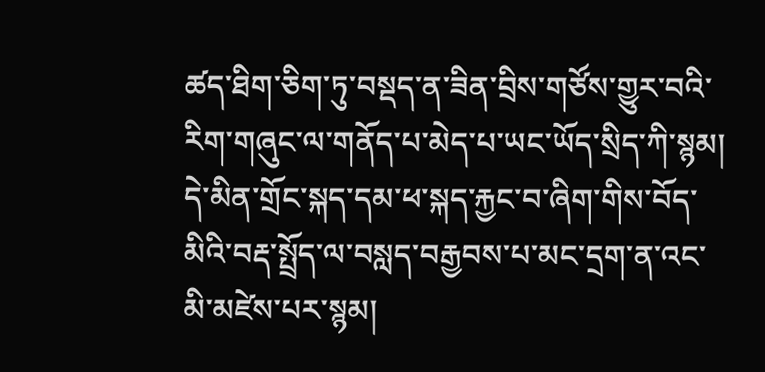ཚད་ཐིག་ཅིག་ཏུ་བསྡད་ན་ཟིན་བྲིས་གཙོས་གྱུར་བའི་རིག་གཞུང་ལ་གནོད་པ་མེད་པ་ཡང་ཡོད་སྲིད་ཀི་སྙམ།    དེ་མིན་གྲོང་སྐད་དམ་ཕ་སྐད་རྐྱང་བ་ཞིག་གིས་བོད་མིའི་བརྡ་སྤྲོད་ལ་བསླད་བརྒྱབས་པ་མང་དྲག་ན་འང་མི་མཛེས་པར་སྙམ།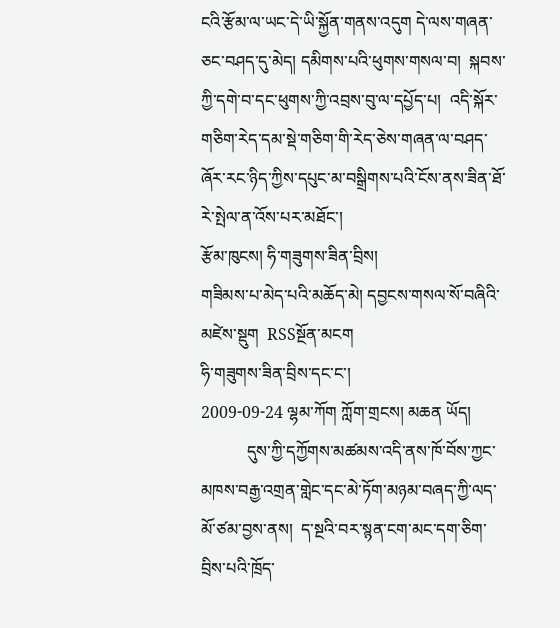ངའི་རྩོམ་ལ་ཡང་དེ་ཡི་སྐྱོན་གནས་འདུག དེ་ལས་གཞན་ཅང་བཤད་དུ་མེད། དམིགས་པའི་ཕུགས་གསལ་བ།  སྐབས་ཀྱི་དགེ་བ་དང་ཕུགས་ཀྱི་འབྲས་བུ་ལ་དཔྱོད་པ།  འདི་སྐོར་གཅིག་རེད་དམ་སྡེ་གཅིག་གི་རེད་ཅེས་གཞན་ལ་བཤད་ཞོར་རང་ཉིད་ཀྱིས་དཔུང་མ་བསྒྲིགས་པའི་ངོས་ནས་ཟིན་ཐོ་རེ་སྤེལ་ན་འོས་པར་མཐོང་།
རྩོམ་ཁུངས། ཧི་གཟུགས་ཟིན་བྲིས།
གཟིམས་པ་མེད་པའི་མཆོད་མེ། དབྱངས་གསལ་སོ་བཞིའི་མཛེས་སྡུག  RSSསྔོན་མངག
ཧི་གཟུགས་ཟིན་བྲིས་དང་ང་།
2009-09-24 ལྷམ་ཀོག ཀློག་གྲངས། མཆན ཡོད།
           དུས་ཀྱི་དཀྱོགས་མཚམས་འདི་ནས་ཁོ་བོས་ཀྱང་མཁས་བརྒྱ་འགྲན་གླེང་དང་མེ་ཏོག་མཉམ་བཞད་ཀྱི་ལད་མོ་ཙམ་བྱས་ནས།  ད་སྔའི་བར་སྙན་ངག་མང་དག་ཅིག་བྲིས་པའི་ཁྲོད་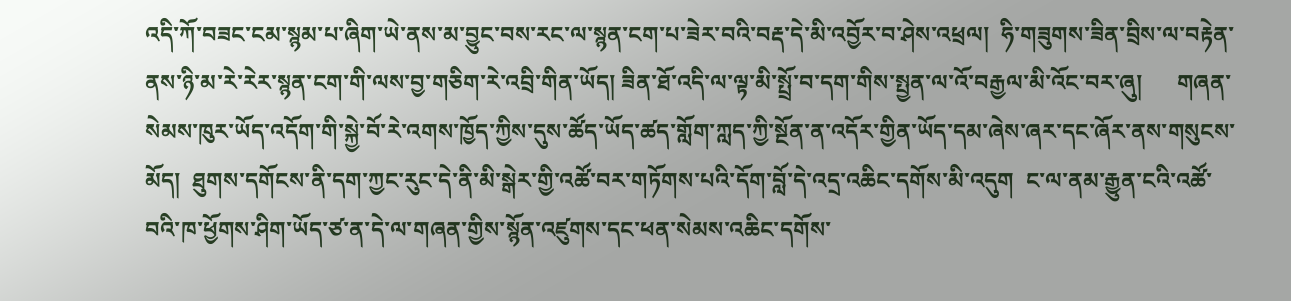འདི་ཀོ་བཟང་ངམ་སྙམ་པ་ཞིག་ཡེ་ནས་མ་བྱུང་བས་རང་ལ་སྙན་ངག་པ་ཟེར་བའི་བརྡ་དེ་མི་འབྱོར་བ་ཤེས་འཕྲལ།  ཧི་གཟུགས་ཟིན་བྲིས་ལ་བརྟེན་ནས་ཉི་མ་རེ་རེར་སྙན་ངག་གི་ལས་བྱ་གཅིག་རེ་འབྲི་གིན་ཡོད། ཟིན་ཐོ་འདི་ལ་ལྟ་མི་སྤྲོ་བ་དག་གིས་སྤྱན་ལ་འོ་བརྒྱལ་མི་འོང་བར་ཞུ།      གཞན་སེམས་ཁུར་ཡོད་འདོག་གི་སྐྱེ་བོ་རེ་འགས་ཁྱོད་ཀྱིས་དུས་ཚོད་ཡོད་ཚད་གློག་ཀླད་ཀྱི་སྔོན་ན་འདོར་གྱིན་ཡོད་དམ་ཞེས་ཞར་དང་ཞོར་ནས་གསུངས་མོད།  ཐུགས་དགོངས་ནི་དག་ཀྱང་རུང་དེ་ནི་མི་སྒེར་གྱི་འཚོ་བར་གཏོགས་པའི་དོག་བློ་དེ་འདྲ་འཆིང་དགོས་མི་འདུག  ང་ལ་ནམ་རྒྱུན་ངའི་འཚོ་བའི་ཁ་ཕྱོགས་ཤིག་ཡོད་ཙ་ན་དེ་ལ་གཞན་གྱིས་སྙོན་འཛུགས་དང་ཕན་སེམས་འཆིང་དགོས་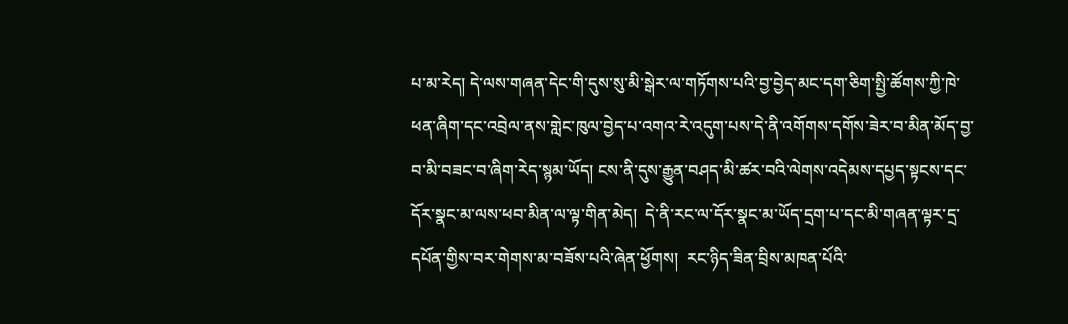པ་མ་རེད། དེ་ལས་གཞན་དེང་གི་དུས་སུ་མི་སྒེར་ལ་གཏོགས་པའི་བྱ་བྱེད་མང་དག་ཅིག་སྤྱི་ཚོགས་ཀྱི་ཁེ་ཕན་ཞིག་དང་འབྲེལ་ནས་གླེང་ཁུལ་བྱེད་པ་འགའ་རེ་འདུག་པས་དེ་ནི་འགོགས་དགོས་ཟེར་བ་མིན་མོད་བྱ་བ་མི་བཟང་བ་ཞིག་རེད་སྙམ་ཡོད། ངས་ནི་དུས་རྒྱུན་བཤད་མི་ཚར་བའི་ལེགས་འདེམས་དཔྱད་སྟངས་དང་དོར་སྣང་མ་ལས་ཕབ་མིན་ལ་ལྟ་གིན་མེད།  དེ་ནི་རང་ལ་དོར་སྣང་མ་ཡོད་དྲག་པ་དང་མི་གཞན་ལྟར་དྲ་དཔོན་གྱིས་བར་གེགས་མ་བཟོས་པའི་ཞེན་ཕྱོགས།  རང་ཉིད་ཟིན་བྲིས་མཁན་པོའི་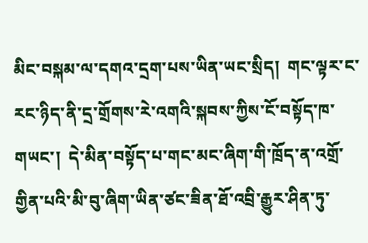མིང་བསྐམ་ལ་དགའ་དྲག་པས་ཡིན་ཡང་སྲིད།  གང་ལྟར་ང་རང་ཉིད་ནི་དྲ་གྲོགས་རེ་འགའི་སྐབས་ཀྱིས་ངོ་བསྟོད་ཁ་གཡང་།  དེ་མིན་བསྟོད་པ་གང་མང་ཞིག་གི་ཁྲོད་ན་འགྲོ་གྱིན་པའི་མི་བུ་ཞིག་ཡིན་ཙང་ཟིན་ཐོ་འབྲི་རྒྱུར་ཤིན་ཏུ་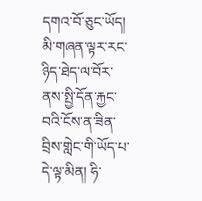དགའ་བོ་ཅུང་ཡོད།        མི་གཞན་ལྟར་རང་ཉིད་ཐེད་ལ་བོར་ནས་སྤྱི་དོན་རྐྱང་བའི་ངོས་ན་ཟིན་བྲིས་གླེང་གི་ཡོད་པ་དེ་ལྟ་མིན། ཧི་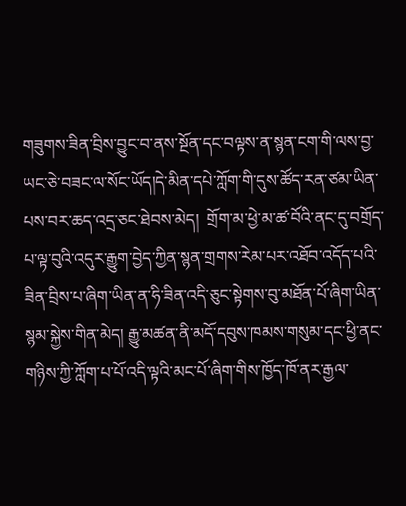གཟུགས་ཟིན་བྲིས་བྱུང་བ་ནས་སྔོན་དང་བལྟས་ན་སྙན་ངག་གི་ལས་བྱ་ཡང་ཅེ་བཟང་ལ་སོང་ཡོད།དེ་མིན་དཔེ་ཀློག་གི་དུས་ཚོད་རན་ཙམ་ཡིན་པས་བར་ཆད་འདྲ་ཅང་ཐེབས་མེད།  གྲོག་མ་ཕྱེ་མ་ཚ་བོའི་ནང་དུ་བགྲོད་པ་ལྟ་བུའི་འདུར་རྒྱུག་བྱེད་ཀྱིན་སྙན་གྲགས་རེམ་པར་འཐོབ་འདོད་པའི་ཟིན་བྲིས་པ་ཞིག་ཡིན་ན་ཧི་ཟིན་འདི་ཅུང་སྟེགས་བུ་མཐོན་པོ་ཞིག་ཡིན་སྙམ་སྐྱེས་གིན་མེད། རྒྱུ་མཚན་ནི་མདོ་དབུས་ཁམས་གསུམ་དང་ཕྱི་ནང་གཉིས་ཀྱི་ཀློག་པ་པོ་འདི་ལྟའི་མང་པོ་ཞིག་གིས་ཁྱོད་ཁོ་ནར་རྒྱལ་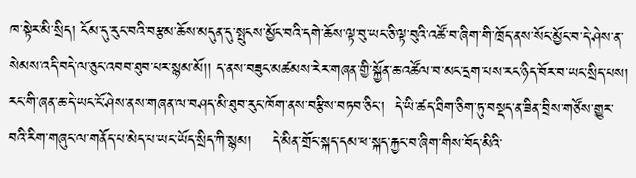ཁ་སྟེར་མི་སྲིད། ངོམ་དུ་རུང་བའི་བརྩམ་ཆོས་མདུན་དུ་སྤུངས་མྱོང་བའི་དགེ་ཆོས་ལྟ་བུ་ཡང་ཅི་ལྟ་བུའི་འཚོ་བ་ཞིག་གི་ཁྲོད་ནས་སོང་མྱོང་བ་དེ་ཤེས་ན་སེམས་འདི་བདེ་ལ་ཅུང་འབབ་ཐུབ་པར་སྙམ་མོ།། ད་ནས་བཟུང་མཚམས་རེར་གཞན་གྱི་སྐྱོན་ཆ་འཚོལ་བ་མང་དྲག་པས་རང་ཉིད་བོར་བ་ཡང་སྲིད་པས།  རང་གི་ཞན་ཆ་དེ་ཡང་ངོ་ཤེས་ནས་གཞན་ལ་བཤད་མི་ཐུབ་རུང་ཁོག་ནས་བརྩིས་བཏབ་ཅིང་།  དེ་ཡི་ཚད་ཐིག་ཅིག་ཏུ་བསྡད་ན་ཟིན་བྲིས་གཙོས་གྱུར་བའི་རིག་གཞུང་ལ་གནོད་པ་མེད་པ་ཡང་ཡོད་སྲིད་ཀི་སྙམ།    དེ་མིན་གྲོང་སྐད་དམ་ཕ་སྐད་རྐྱང་བ་ཞིག་གིས་བོད་མིའི་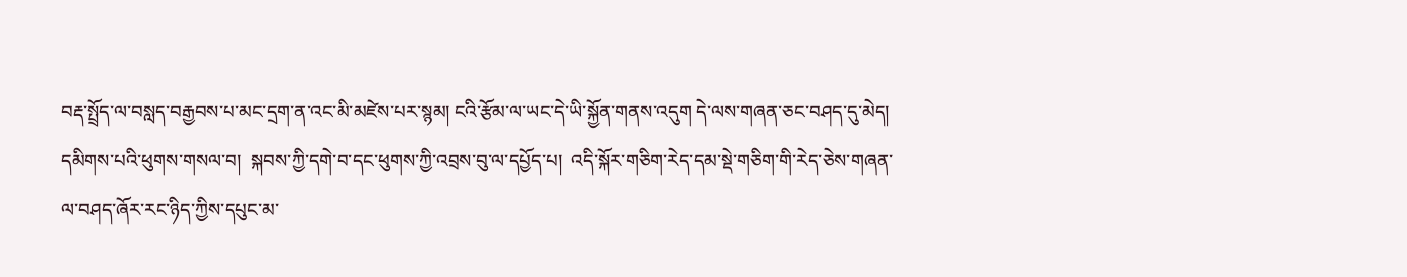བརྡ་སྤྲོད་ལ་བསླད་བརྒྱབས་པ་མང་དྲག་ན་འང་མི་མཛེས་པར་སྙམ། ངའི་རྩོམ་ལ་ཡང་དེ་ཡི་སྐྱོན་གནས་འདུག དེ་ལས་གཞན་ཅང་བཤད་དུ་མེད། དམིགས་པའི་ཕུགས་གསལ་བ།  སྐབས་ཀྱི་དགེ་བ་དང་ཕུགས་ཀྱི་འབྲས་བུ་ལ་དཔྱོད་པ།  འདི་སྐོར་གཅིག་རེད་དམ་སྡེ་གཅིག་གི་རེད་ཅེས་གཞན་ལ་བཤད་ཞོར་རང་ཉིད་ཀྱིས་དཔུང་མ་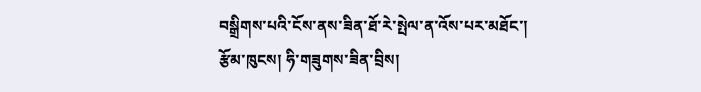བསྒྲིགས་པའི་ངོས་ནས་ཟིན་ཐོ་རེ་སྤེལ་ན་འོས་པར་མཐོང་།
རྩོམ་ཁུངས། ཧི་གཟུགས་ཟིན་བྲིས།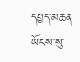དཔྱད་མཆན ཡོངས་སུ་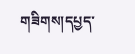གཟིགས།དཔྱད་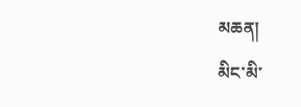མཆན།
མིང་མི་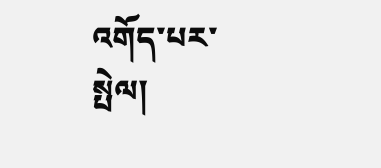འགོད་པར་སྤེལ།